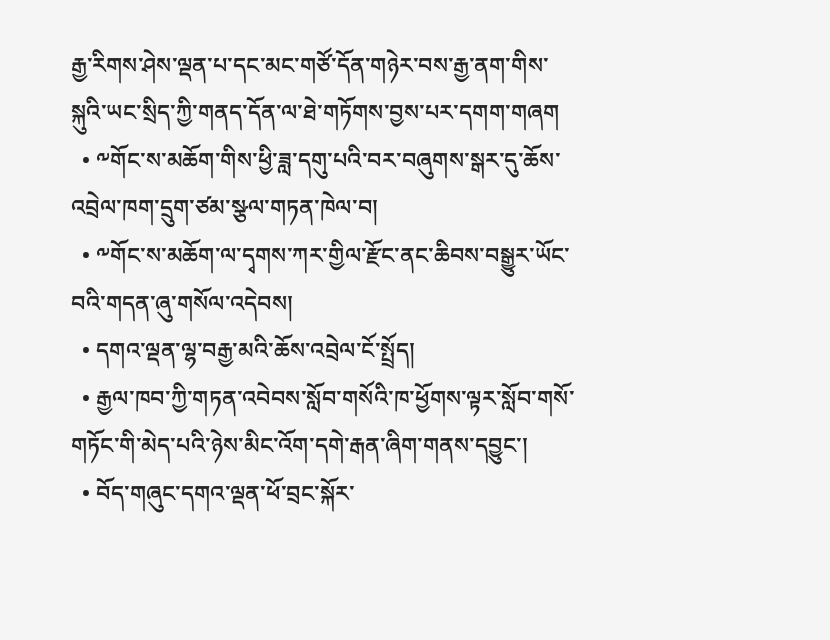རྒྱ་རིགས་ཤེས་ལྡན་པ་དང་མང་གཙོ་དོན་གཉེར་བས་རྒྱ་ནག་གིས་སྐུའི་ཡང་སྲིད་ཀྱི་གནད་དོན་ལ་ཐེ་གཏོགས་བྱས་པར་དགག་གཞག
  • ༸གོང་ས་མཆོག་གིས་ཕྱི་ཟླ་དགུ་པའི་བར་བཞུགས་སྒར་དུ་ཆོས་འབྲེལ་ཁག་དྲུག་ཙམ་སྩལ་གཏན་ཁེལ་བ།
  • ༸གོང་ས་མཆོག་ལ་དྭགས་ཀར་གྱིལ་རྫོང་ནང་ཆིབས་བསྒྱུར་ཡོང་བའི་གདན་ཞུ་གསོལ་འདེབས།
  • དགའ་ལྡན་ལྷ་བརྒྱ་མའི་ཆོས་འབྲེལ་ངོ་སྤྲོད།
  • རྒྱལ་ཁབ་ཀྱི་གཏན་འབེབས་སློབ་གསོའི་ཁ་ཕྱོགས་ལྟར་སློབ་གསོ་གཏོང་གི་མེད་པའི་ཉེས་མིང་འོག་དགེ་རྒན་ཞིག་གནས་དབྱུང་།
  • བོད་གཞུང་དགའ་ལྡན་ཕོ་བྲང་སྐོར་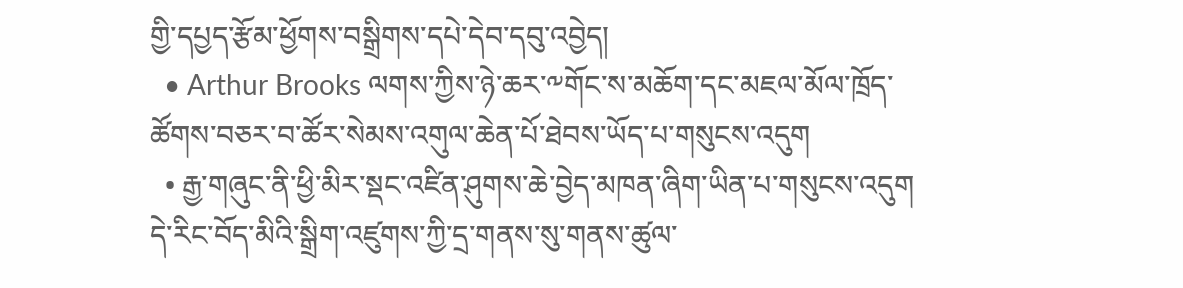གྱི་དཔྱད་རྩོམ་ཕྱོགས་བསྒྲིགས་དཔེ་དེབ་དབུ་འབྱེད།
  • Arthur Brooks ལགས་ཀྱིས་ཉེ་ཆར་༸གོང་ས་མཆོག་དང་མཇལ་མོལ་ཁྲོད་ཚོགས་བཅར་བ་ཚོར་སེམས་འགུལ་ཆེན་པོ་ཐེབས་ཡོད་པ་གསུངས་འདུག
  • རྒྱ་གཞུང་ནི་ཕྱི་མིར་སྡང་འཛིན་ཤུགས་ཆེ་བྱེད་མཁན་ཞིག་ཡིན་པ་གསུངས་འདུག
དེ་རིང་བོད་མིའི་སྒྲིག་འཛུགས་ཀྱི་དྲ་གནས་སུ་གནས་ཚུལ་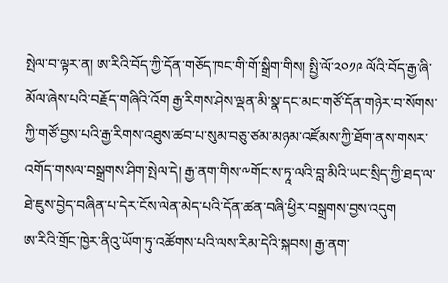སྤེལ་བ་ལྟར་ན། ཨ་རིའི་བོད་ཀྱི་དོན་གཅོད་ཁང་གི་གོ་སྒྲིག་གིས། སྤྱི་ལོ་༢༠༡༩ ལོའི་བོད་རྒྱ་ཞི་མོལ་ཞེས་པའི་བརྗོད་གཞིའི་འོག རྒྱ་རིགས་ཤེས་ལྡན་མི་སྣ་དང་མང་གཙོ་དོན་གཉེར་བ་སོགས་ཀྱི་གཙོ་བྱས་པའི་རྒྱ་རིགས་འཐུས་ཚབ་པ་སུམ་བཅུ་ཙམ་མཉམ་འཛོམས་ཀྱི་ཐོག་ནས་གསར་འགོད་གསལ་བསྒྲགས་ཤིག་སྤེལ་དེ། རྒྱ་ནག་གིས་༸གོང་ས་ཏཱ་ལའི་བླ་མིའི་ཡང་སྲིད་ཀྱི་ཐད་ལ་ཐེ་ཇུས་བྱེད་བཞིན་པ་དེར་ངོས་ལེན་མེད་པའི་དོན་ཚན་བཞི་ཕྱིར་བསྒྲགས་བྱས་འདུག
ཨ་རིའི་གྲོང་ཁྱེར་ནིའུ་ཡོག་ཏུ་འཚོགས་པའི་ལས་རིམ་དེའི་སྐབས། རྒྱ་ནག་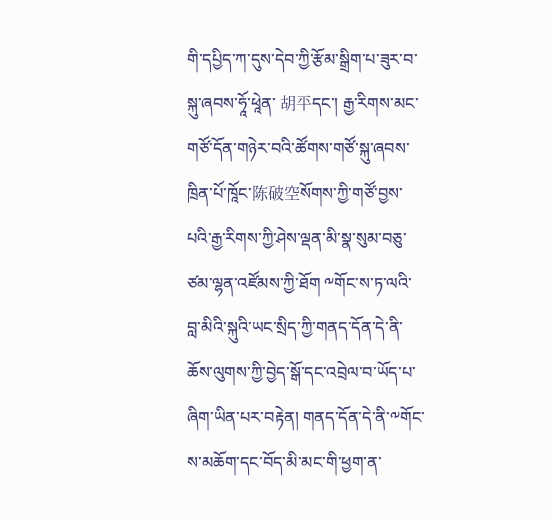གི་དཔྱིད་ཀ་དུས་དེབ་ཀྱི་རྩོམ་སྒྲིག་པ་ཟུར་བ་སྐུ་ཞབས་ཧཱོ་ཕཱེན་ 胡平དང་། རྒྱ་རིགས་མང་གཙོ་དོན་གཉེར་བའི་ཚོགས་གཙོ་སྐུ་ཞབས་ཁྲིན་པོ་ཁཱོང་陈破空སོགས་ཀྱི་གཙོ་བྱས་པའི་རྒྱ་རིགས་ཀྱི་ཤེས་ལྡན་མི་སྣ་སུམ་བཅུ་ཙམ་ལྷན་འཛོམས་ཀྱི་ཐོག ༸གོང་ས་ཏ་ལའི་བླ་མིའི་སྐུའི་ཡང་སྲིད་ཀྱི་གནད་དོན་དེ་ནི་ཆོས་ལུགས་ཀྱི་བྱེད་སྒོ་དང་འབྲེལ་བ་ཡོད་པ་ཞིག་ཡིན་པར་བརྟེན། གནད་དོན་དེ་ནི་༸གོང་ས་མཆོག་དང་བོད་མི་མང་གི་ཕྱག་ན་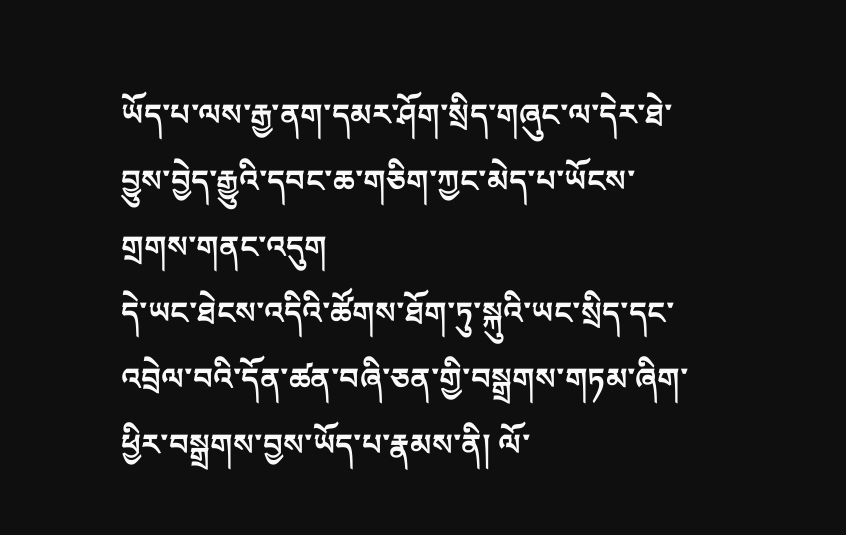ཡོད་པ་ལས་རྒྱ་ནག་དམར་ཤོག་སྲིད་གཞུང་ལ་དེར་ཐེ་བྱུས་བྱེད་རྒྱུའི་དབང་ཆ་གཅིག་ཀྱང་མེད་པ་ཡོངས་གྲགས་གནང་འདུག
དེ་ཡང་ཐེངས་འདིའི་ཚོགས་ཐོག་ཏུ་སྐུའི་ཡང་སྲིད་དང་འབྲེལ་བའི་དོན་ཚན་བཞི་ཅན་གྱི་བསྒྲགས་གཏམ་ཞིག་ཕྱིར་བསྒྲགས་བྱས་ཡོད་པ་རྣམས་ནི། ལོ་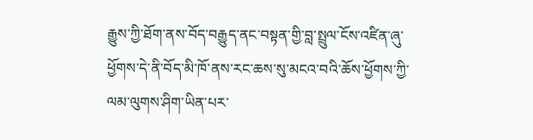རྒྱུས་ཀྱི་ཐོག་ནས་བོད་བརྒྱུད་ནང་བསྟན་གྱི་བླ་སྤྲུལ་ངོས་འཛིན་ཞུ་ཕྱོགས་དེ་ནི་བོད་མི་ཁོ་ནས་རང་ཆས་སུ་མངའ་བའི་ཆོས་ཕྱོགས་ཀྱི་ལམ་ལུགས་ཤིག་ཡིན་པར་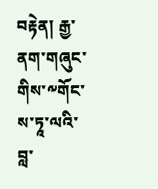བརྟེན། རྒྱ་ནག་གཞུང་གིས་༸གོང་ས་ཏཱ་ལའི་བླ་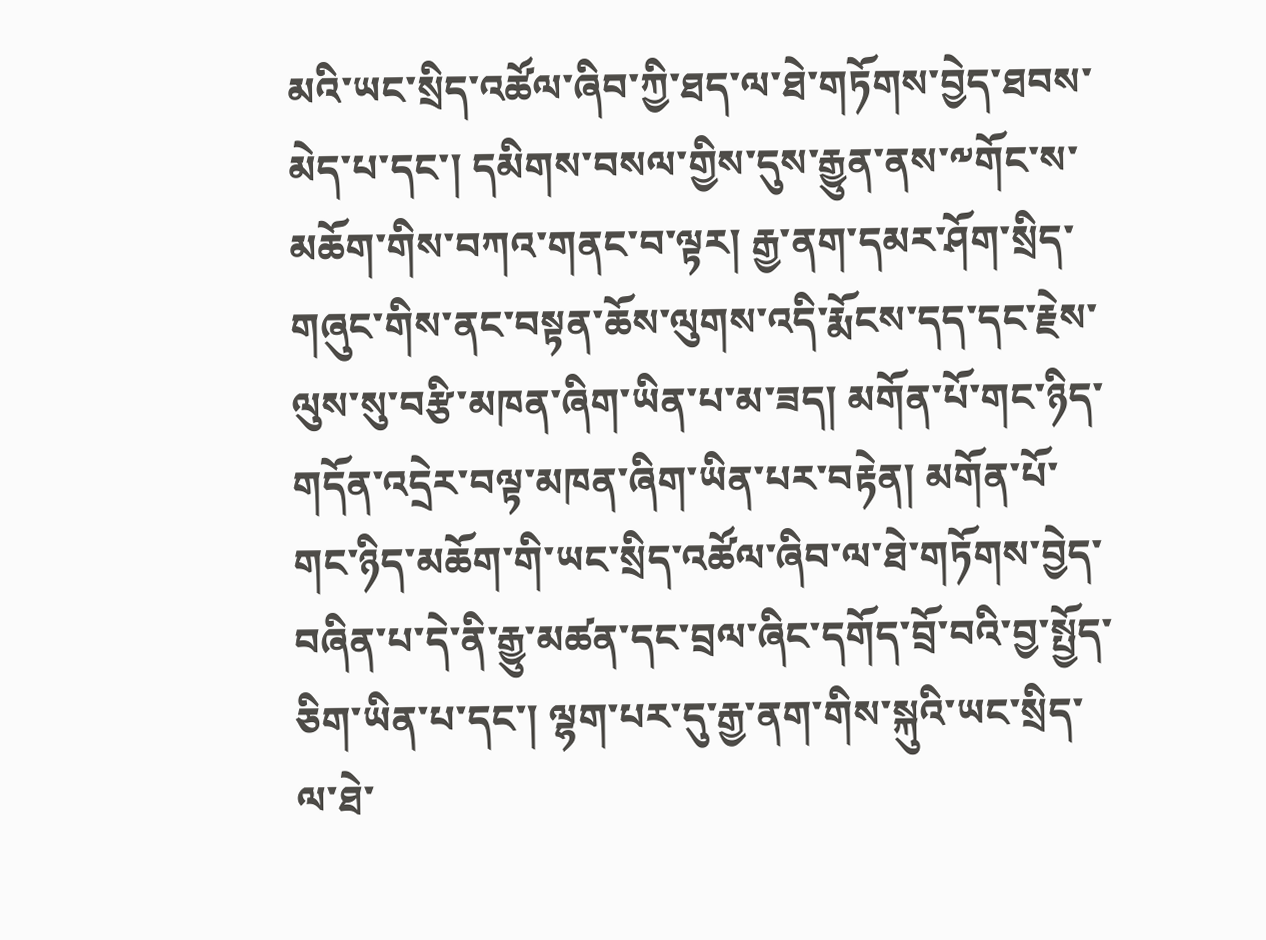མའི་ཡང་སྲིད་འཚོལ་ཞིབ་ཀྱི་ཐད་ལ་ཐེ་གཏོགས་བྱེད་ཐབས་མེད་པ་དང་། དམིགས་བསལ་གྱིས་དུས་རྒྱུན་ནས་༸གོང་ས་མཆོག་གིས་བཀའ་གནང་བ་ལྟར། རྒྱ་ནག་དམར་ཤོག་སྲིད་གཞུང་གིས་ནང་བསྟན་ཆོས་ལུགས་འདི་རྨོངས་དད་དང་རྗེས་ལུས་སུ་བརྩི་མཁན་ཞིག་ཡིན་པ་མ་ཟད། མགོན་པོ་གང་ཉིད་གདོན་འདྲེར་བལྟ་མཁན་ཞིག་ཡིན་པར་བརྟེན། མགོན་པོ་གང་ཉིད་མཆོག་གི་ཡང་སྲིད་འཚོལ་ཞིབ་ལ་ཐེ་གཏོགས་བྱེད་བཞིན་པ་དེ་ནི་རྒྱུ་མཚན་དང་བྲལ་ཞིང་དགོད་བྲོ་བའི་བྱ་སྤྱོད་ཅིག་ཡིན་པ་དང་། ལྷག་པར་དུ་རྒྱ་ནག་གིས་སྐུའི་ཡང་སྲིད་ལ་ཐེ་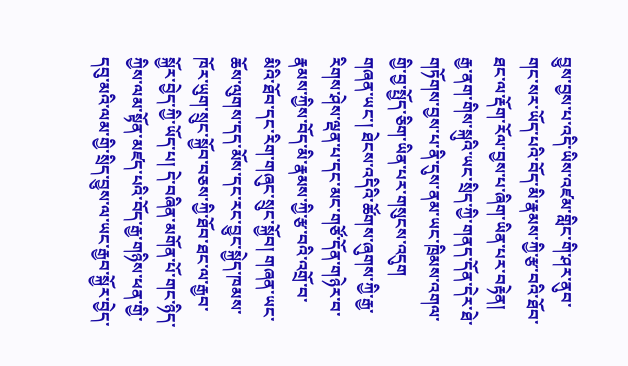བྱུས་བྱས་པ་འདི་ཡིས་འཛམ་གླིང་གི་ཤར་ནུབ་གང་སར་ཡོད་པའི་བོད་མི་རྣམས་ཀྱི་རྩ་བའི་ཐོབ་ཐང་ལ་རྡོག་རོལ་བྱས་པ་ཞིག་ཡིན་པར་བརྟེན། རྒྱ་ནག་གིས་སྐུའི་ཡང་སྲིད་ཀྱི་གནད་དོན་དེར་ཐེ་གཏོགས་བྱས་པ་ནི་དུས་ནམ་ཡང་ཁྲིམས་འགལ་གྱི་བྱ་སྤྱོད་ཅིག་ཡིན་པར་གསུངས་འདུག
གཞན་ཡང་། ཐེངས་འདིའི་ཚོགས་ཞུགས་ཀྱི་རྒྱ་རིགས་ཤེས་ལྡན་པ་དང་མང་གཙོ་དོན་གཉེར་བ་རྣམས་ཀྱིས་བོད་མི་རྣམས་ཀྱི་རྩ་བའི་འགྲོ་བ་མིའི་ཐོབ་དང་རིག་གཞུང་སྲུང་སྐྱོབ། གཞན་ཡང་ཆོས་ལུགས་དད་མོས་དང་རང་བྱུང་སྐྱེད་ཁམས་ཁོར་ཡུག་སྲུང་སྐྱོབ་བཅས་ཀྱི་ཐོབ་ཐང་ལ་རྒྱབ་སྐྱོར་བྱེད་ཀྱི་ཡོད་པ། དེ་བཞིན་མགོན་པོ་གང་ཉིད་ཀྱིས་ལམ་སྟོན་མཛད་པའི་བོད་རྒྱ་གཉིས་ཕན་གྱི་དབུ་མའི་ལམ་གྱི་སྲིད་བྱུས་ལ་ཡང་རྒྱབ་སྐྱོར་བྱེད་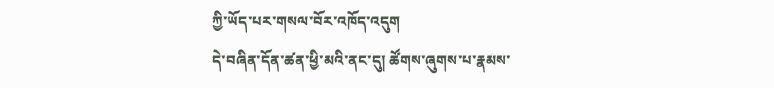ཀྱི་ཡོད་པར་གསལ་བོར་འཁོད་འདུག
དེ་བཞིན་དོན་ཚན་ཕྱི་མའི་ནང་དུ། ཚོགས་ཞུགས་པ་རྣམས་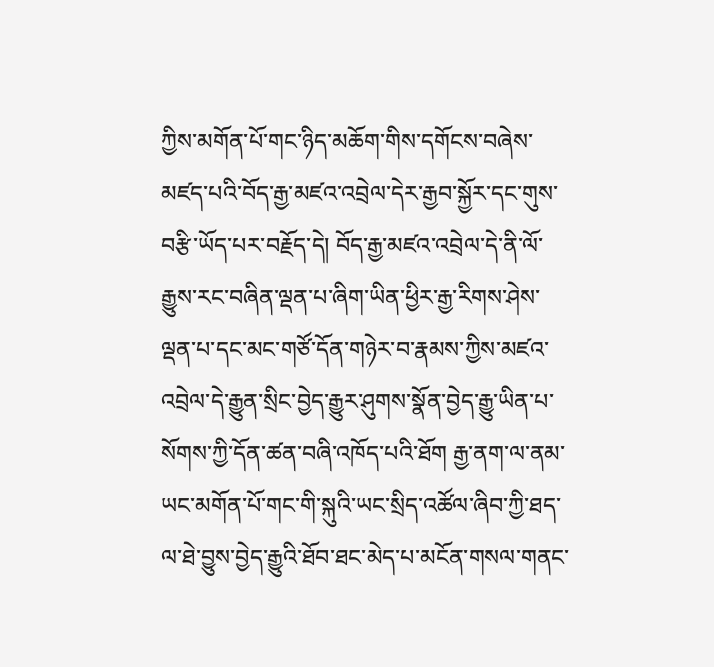ཀྱིས་མགོན་པོ་གང་ཉིད་མཆོག་གིས་དགོངས་བཞེས་མཛད་པའི་བོད་རྒྱ་མཛའ་འབྲེལ་དེར་རྒྱབ་སྐྱོར་དང་གུས་བརྩི་ཡོད་པར་བརྗོད་དེ། བོད་རྒྱ་མཛའ་འབྲེལ་དེ་ནི་ལོ་རྒྱུས་རང་བཞིན་ལྡན་པ་ཞིག་ཡིན་ཕྱིར་རྒྱ་རིགས་ཤེས་ལྡན་པ་དང་མང་གཙོ་དོན་གཉེར་བ་རྣམས་ཀྱིས་མཛའ་འབྲེལ་དེ་རྒྱུན་སྲིང་བྱེད་རྒྱུར་ཤུགས་སྣོན་བྱེད་རྒྱུ་ཡིན་པ་སོགས་ཀྱི་དོན་ཚན་བཞི་འཁོད་པའི་ཐོག རྒྱ་ནག་ལ་ནམ་ཡང་མགོན་པོ་གང་གི་སྐུའི་ཡང་སྲིད་འཚོལ་ཞིབ་ཀྱི་ཐད་ལ་ཐེ་བྱུས་བྱེད་རྒྱུའི་ཐོབ་ཐང་མེད་པ་མངོན་གསལ་གནང་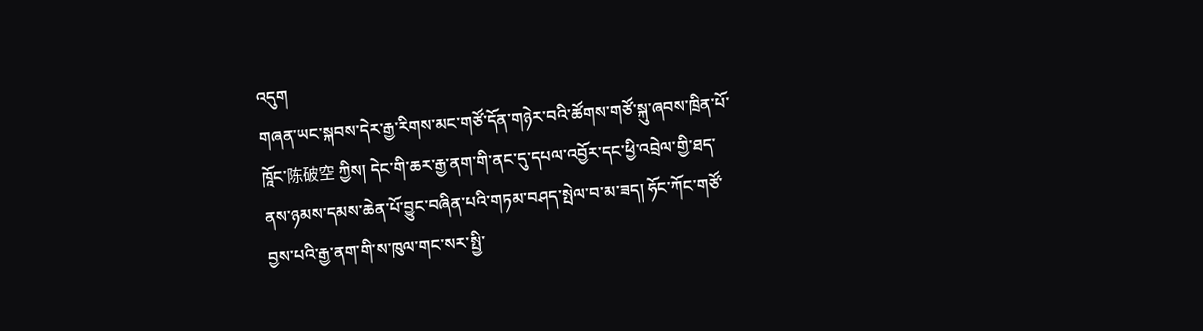འདུག
གཞན་ཡང་སྐབས་དེར་རྒྱ་རིགས་མང་གཙོ་དོན་གཉེར་བའི་ཚོགས་གཙོ་སྐུ་ཞབས་ཁྲིན་པོ་ཁཱོང་陈破空 ཀྱིས། དེང་གི་ཆར་རྒྱ་ནག་གི་ནང་དུ་དཔལ་འབྱོར་དང་ཕྱི་འབྲེལ་གྱི་ཐད་ནས་ཉམས་དམས་ཆེན་པོ་བྱུང་བཞིན་པའི་གཏམ་བཤད་སྤེལ་བ་མ་ཟད། ཧོང་ཀོང་གཙོ་བྱས་པའི་རྒྱ་ནག་གི་ས་ཁུལ་གང་སར་སྤྱི་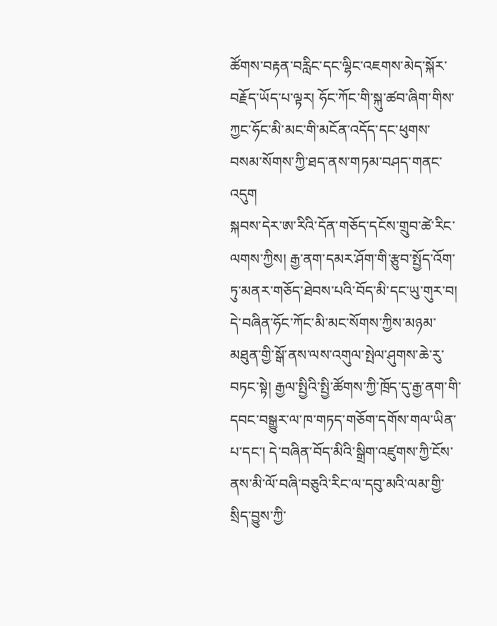ཚོགས་བརྟན་བརླིང་དང་ལྷིང་འཇགས་མེད་སྐོར་བརྗོད་ཡོད་པ་ལྟར། ཧོང་ཀོང་གི་སྐུ་ཚབ་ཞིག་གིས་ཀྱང་ཧོང་མི་མང་གི་མངོན་འདོད་དང་ཕུགས་བསམ་སོགས་ཀྱི་ཐད་ནས་གཏམ་བཤད་གནང་འདུག
སྐབས་དེར་ཨ་རིའི་དོན་གཅོད་དངོས་གྲུབ་ཚེ་རིང་ལགས་ཀྱིས། རྒྱ་ནག་དམར་ཤོག་གི་རྩུབ་སྤྱོད་འོག་ཏུ་མནར་གཅོད་ཐེབས་པའི་བོད་མི་དང་ཡུ་གུར་བ། དེ་བཞིན་ཧོང་ཀོང་མི་མང་སོགས་ཀྱིས་མཉམ་མཐུན་གྱི་སྒོ་ནས་ལས་འགུལ་སྤེལ་ཤུགས་ཆེ་རུ་བཏང་སྟེ། རྒྱལ་སྤྱིའི་སྤྱི་ཚོགས་ཀྱི་ཁྲོད་དུ་རྒྱ་ནག་གི་དབང་བསྒྱུར་ལ་ཁ་གཏད་གཅོག་དགོས་གལ་ཡིན་པ་དང་། དེ་བཞིན་བོད་མིའི་སྒྲིག་འཛུགས་ཀྱི་ངོས་ནས་མི་ལོ་བཞི་བཅུའི་རིང་ལ་དབུ་མའི་ལམ་གྱི་སྲིད་བྱུས་ཀྱི་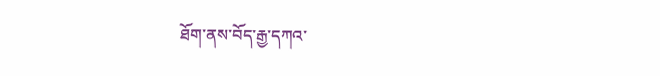ཐོག་ནས་བོད་རྒྱ་དཀའ་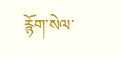རྙོག་སེལ་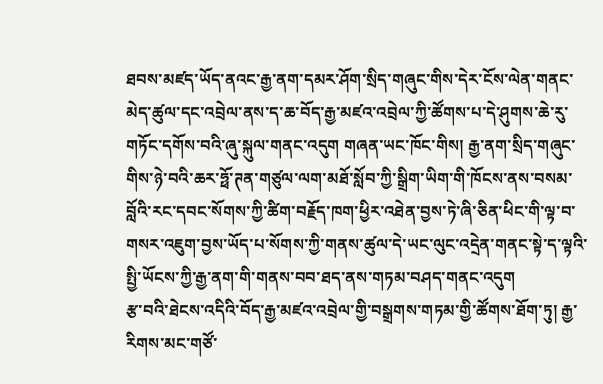ཐབས་མཛད་ཡོད་ནའང་རྒྱ་ནག་དམར་ཤོག་སྲིད་གཞུང་གིས་དེར་ངོས་ལེན་གནང་མེད་ཚུལ་དང་འབྲེལ་ནས་ད་ཆ་བོད་རྒྱ་མཛའ་འབྲེལ་ཀྱི་ཚོགས་པ་དེ་ཤུགས་ཆེ་རུ་གཏོང་དགོས་བའི་ཞུ་སྐུལ་གནང་འདུག གཞན་ཡང་ཁོང་གིས། རྒྱ་ནག་སྲིད་གཞུང་གིས་ཉེ་བའི་ཆར་ཧྥོ་ཊན་གཙུལ་ལག་མཐོ་སློབ་ཀྱི་སྒྲིག་ཡིག་གི་ཁོངས་ནས་བསམ་བློའི་རང་དབང་སོགས་ཀྱི་ཚིག་བརྗོད་ཁག་ཕྱིར་འཐེན་བྱས་ཏེ་ཞི་ཅིན་ཕིང་གི་ལྟ་བ་གསར་འཇུག་བྱས་ཡོད་པ་སོགས་ཀྱི་གནས་ཚུལ་དེ་ཡང་ལུང་འདྲེན་གནང་སྟེ་ད་ལྟའི་སྤྱི་ཡོངས་ཀྱི་རྒྱ་ནག་གི་གནས་བབ་ཐད་ནས་གཏམ་བཤད་གནང་འདུག
རྩ་བའི་ཐེངས་འདིའི་བོད་རྒྱ་མཛའ་འབྲེལ་གྱི་བསྒྲགས་གཏམ་གྱི་ཚོགས་ཐོག་ཏུ། རྒྱ་རིགས་མང་གཙོ་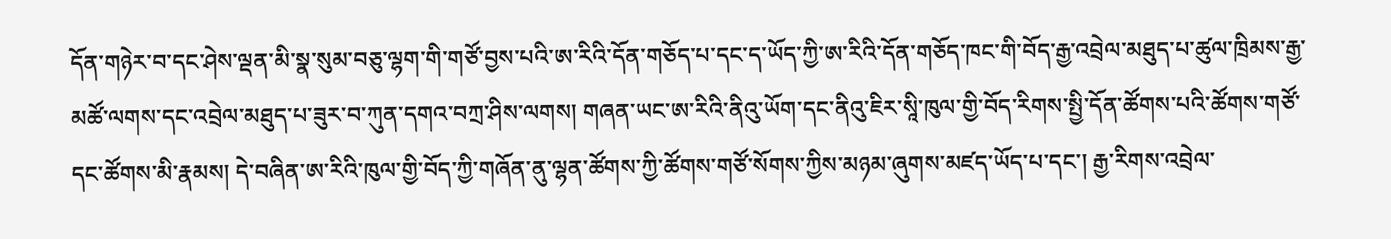དོན་གཉེར་བ་དང་ཤེས་ལྡན་མི་སྣ་སུམ་བཅུ་ལྷག་གི་གཙོ་བྱས་པའི་ཨ་རིའི་དོན་གཅོད་པ་དང་ད་ཡོད་ཀྱི་ཨ་རིའི་དོན་གཅོད་ཁང་གི་བོད་རྒྱ་འབྲེལ་མཐུད་པ་ཚུལ་ཁྲིམས་རྒྱ་མཚོ་ལགས་དང་འབྲེལ་མཐུད་པ་ཟུར་བ་ཀུན་དགའ་བཀྲ་ཤིས་ལགས། གཞན་ཡང་ཨ་རིའི་ནིའུ་ཡོག་དང་ནིའུ་ཇིར་སཱི་ཁུལ་གྱི་བོད་རིགས་སྤྱི་དོན་ཚོགས་པའི་ཚོགས་གཙོ་དང་ཚོགས་མི་རྣམས། དེ་བཞིན་ཨ་རིའི་ཁུལ་གྱི་བོད་ཀྱི་གཞོན་ནུ་ལྷན་ཚོགས་ཀྱི་ཚོགས་གཙོ་སོགས་ཀྱིས་མཉམ་ཞུགས་མཛད་ཡོད་པ་དང་། རྒྱ་རིགས་འབྲེལ་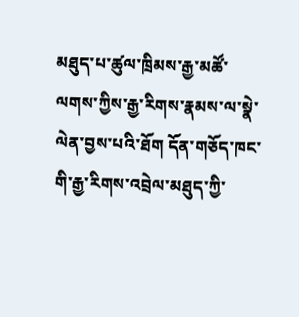མཐུད་པ་ཚུལ་ཁྲིམས་རྒྱ་མཚོ་ལགས་ཀྱིས་རྒྱ་རིགས་རྣམས་ལ་སྣེ་ལེན་བྱས་པའི་ཐོག དོན་གཅོད་ཁང་གི་རྒྱ་རིགས་འབྲེལ་མཐུད་ཀྱི་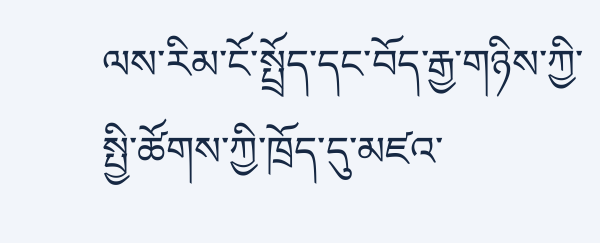ལས་རིམ་ངོ་སྤྲོད་དང་བོད་རྒྱ་གཉིས་ཀྱི་སྤྱི་ཚོགས་ཀྱི་ཁྲོད་དུ་མཛའ་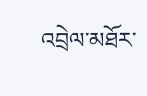འབྲེལ་མཐོར་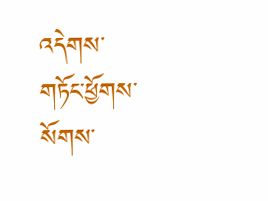འདེགས་གཏོང་ཕྱོགས་སོགས་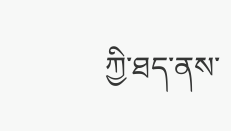ཀྱི་ཐད་ནས་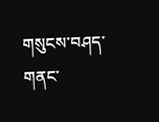གསུངས་བཤད་གནང་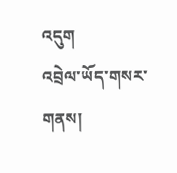འདུག
འབྲེལ་ཡོད་གསར་གནས།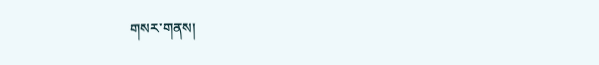གསར་གནས།